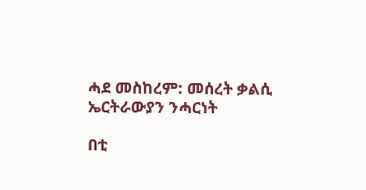ሓደ መስከረም: መሰረት ቃልሲ ኤርትራውያን ንሓርነት

በቲ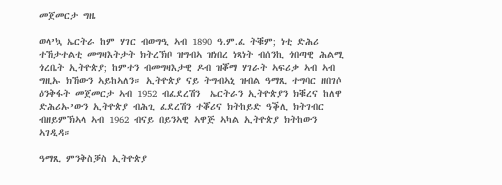መጀመርታ ግዜ

ወላ’ኳ ኤርትራ ከም ሃገር ብወግዒ ኣብ 1890 ዓ.ም.ፈ ትቑም; ነቲ ድሕሪ ተኸታተልቲ መግዛእትታት ክትረኽቦ ዝግብኣ ዝነበረ ነጻነት ብሰንኪ ጎበጣዊ ሕልሚ ጎረቤት ኢትዮጵያ; ከምተን ብመግዛእታዊ ዶብ ዝቖማ ሃገራት ኣፍሪቃ ኣብ ኣብ ግዚኡ ክኸውን ኣይከኣለን። ኢትዮጵያ ናይ ትግብኣኒ ዝብል ዓማጺ ተግባር ዘበገሶ ዕንቅፋት መጀመርታ ኣብ 1952 ብፈደረሽን  ኤርትራን ኢትዮጵያን ክቑረና ከለዋ ድሕሪኡ’ውን ኢትዮጵያ ብሕጊ ፈደረሽን ተቖሪና ክትከይድ ዓቕሊ ክትገብር ብዘይምኽኣላ ኣብ 1962 ብናይ በይንኣዊ ኣዋጅ ኣካል ኢትዮጵያ ክትከውን ኣገዲዳ።

ዓማጺ ምንቅስቓስ ኢትዮጵያ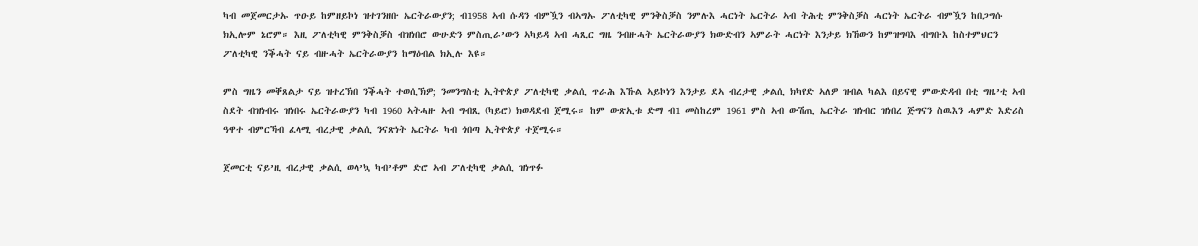ካብ መጀመርታኡ ጥዑይ ከምዘይኮነ ዝተገንዘቡ ኤርትራውያን; ብ1958 ኣብ ሱዳን ብምዃን ብኣግኡ ፖለቲካዊ ምንቅስቓስ ንምሉእ ሓርነት ኤርትራ ኣብ ትሕቲ ምንቅስቓስ ሓርነት ኤርትራ ብምዃን ከበጋግሱ ክኢሎም ኔሮም። እዚ ፖለቲካዊ ምንቅስቓስ ብዝነበሮ ውሁድን ምስጢራ’ውን ኣካይዳ ኣብ ሓጺር ግዜ ንብዙሓት ኤርትራውያን ክውድብን ኣምራት ሓርነት እንታይ ክኸውን ከምዝግባእ ብግቡእ ከስተምህርን ፖለቲካዊ ንቕሓት ናይ ብዙሓት ኤርትራውያን ከማዕብል ክኢሉ እዩ።

ምስ ግዜን መቐጸልታ ናይ ዝተረኽበ ንቕሓት ተወሲኽዎ; ንመንግስቲ ኢትዮጵያ ፖለቲካዊ ቃልሲ ጥራሕ እኹል ኣይኮነን እንታይ ደኣ ብረታዊ ቃልሲ ክካየድ ኣለዎ ዝብል ካልእ በይናዊ ምውድዳብ በቲ ግዜ’ቲ ኣብ ስደት ብዝነብሩ ዝነበሩ ኤርትራውያን ካብ 1960 ኣትሓዙ ኣብ ግብጺ (ካይሮ) ክወዳደብ ጀሚሩ። ከም ውጽኢቱ ድማ ብ1 መስከረም 1961 ምስ ኣብ ውሽጢ ኤርትራ ዝነብር ዝነበረ ጅግናን ስዉእን ሓምድ እድሪስ ዓዋተ ብምርኻብ ፈላሚ ብረታዊ ቃልሲ ንናጽነት ኤርትራ ካብ ጎበጣ ኢትዮጵያ ተጀሚሩ።

ጀመርቲ ናይ’ዚ ብረታዊ ቃልሲ ወላ’ኳ ካብ’ቶም ድሮ ኣብ ፖለቲካዊ ቃልሲ ዝነጥፉ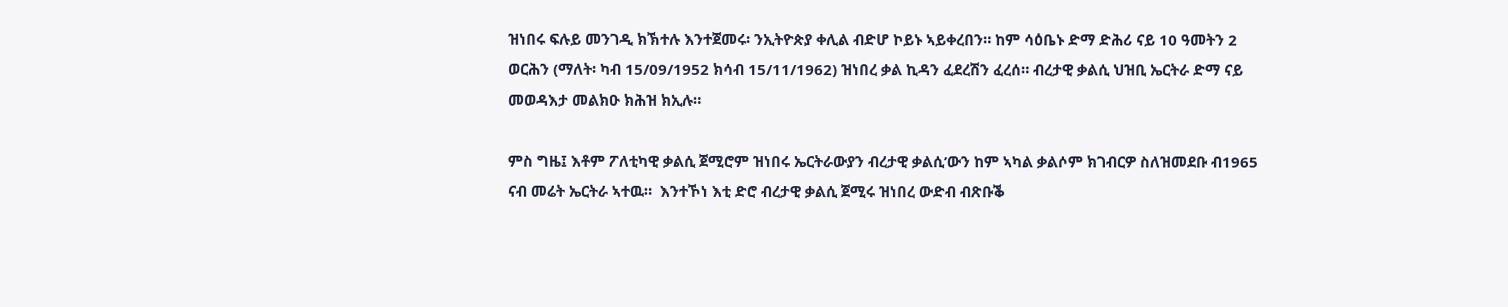ዝነበሩ ፍሉይ መንገዲ ክኽተሉ እንተጀመሩ፡ ንኢትዮጵያ ቀሊል ብድሆ ኮይኑ ኣይቀረበን። ከም ሳዕቤኑ ድማ ድሕሪ ናይ 10 ዓመትን 2 ወርሕን (ማለት፡ ካብ 15/09/1952 ክሳብ 15/11/1962) ዝነበረ ቃል ኪዳን ፈደረሽን ፈረሰ። ብረታዊ ቃልሲ ህዝቢ ኤርትራ ድማ ናይ መወዳእታ መልክዑ ክሕዝ ክኢሉ።

ምስ ግዜ፤ እቶም ፖለቲካዊ ቃልሲ ጀሚሮም ዝነበሩ ኤርትራውያን ብረታዊ ቃልሲ’ውን ከም ኣካል ቃልሶም ክገብርዎ ስለዝመደቡ ብ1965 ናብ መሬት ኤርትራ ኣተዉ።  እንተኾነ እቲ ድሮ ብረታዊ ቃልሲ ጀሚሩ ዝነበረ ውድብ ብጽቡቕ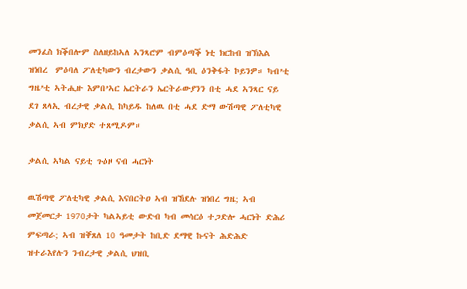መንፈስ ክቕበሎም ስለዘይከኣለ ኣንጻሮም ብምዕጣቕ ነቲ ክርከብ ዝኽእል ዝነበረ  ምዕባለ ፖለቲካውን ብረታውን ቃልሲ ዓቢ ዕንቅፋት ኮይንዎ። ካብ’ቲ ግዜ’ቲ ኣትሒዙ እምበ’ኣር ኤርትራን ኤርትራውያንን በቲ ሓደ ኣንጻር ናይ ደገ ጸላኢ ብረታዊ ቃልሲ ከካይዱ ከለዉ በቲ ሓደ ድማ ውሽጣዊ ፖለቲካዊ ቃልሲ ኣብ ምክያድ ተጸሚዶም።

ቃልሲ ኣካል ናይቲ ጉዕዞ ናብ ሓርነት

ዉሽጣዊ ፖለቲካዊ ቃልሲ እናበርትዐ ኣብ ዝኸደሉ ዝነበረ ግዜ; ኣብ መጀመርታ 1970ታት ካልኣይቲ ውድብ ካብ መሳርዕ ተጋድሎ ሓርነት ድሕሪ ምፍጣራ; ኣብ ዝቐጸለ 10 ዓመታት ከቢድ ደማዊ ኩናት ሕድሕድ ዝተራእየሉን ንብረታዊ ቃልሲ ህዝቢ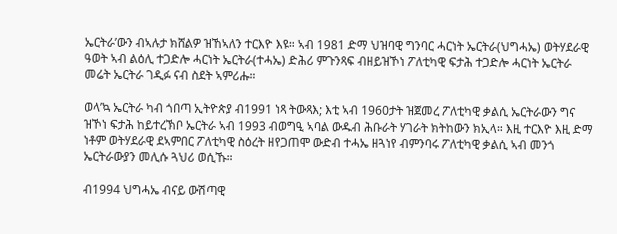ኤርትራ’ውን ብኣሉታ ክሸልዎ ዝኸኣለን ተርእዮ እዩ። ኣብ 1981 ድማ ህዝባዊ ግንባር ሓርነት ኤርትራ(ህግሓኤ) ወትሃደራዊ ዓወት ኣብ ልዕሊ ተጋድሎ ሓርነት ኤርትራ(ተሓኤ) ድሕሪ ምጉንጻፍ ብዘይዝኾነ ፖለቲካዊ ፍታሕ ተጋድሎ ሓርነት ኤርትራ መሬት ኤርትራ ገዲፉ ናብ ስደት ኣምሪሑ።

ወላ’ኳ ኤርትራ ካብ ጎበጣ ኢትዮጵያ ብ1991 ነጻ ትውጻእ; እቲ ኣብ 1960ታት ዝጀመረ ፖለቲካዊ ቃልሲ ኤርትራውን ግና ዝኾነ ፍታሕ ከይተረኽቦ ኤርትራ ኣብ 1993 ብወግዒ ኣባል ውዱብ ሕቡራት ሃገራት ክትከውን ክኢላ። እዚ ተርእዮ እዚ ድማ ነቶም ወትሃደራዊ ደኣምበር ፖለቲካዊ ስዕረት ዘየጋጠሞ ውድብ ተሓኤ ዘጓነየ ብምንባሩ ፖለቲካዊ ቃልሲ ኣብ መንጎ ኤርትራውያን መሊሱ ጓህሪ ወሲኹ።

ብ1994 ህግሓኤ ብናይ ውሽጣዊ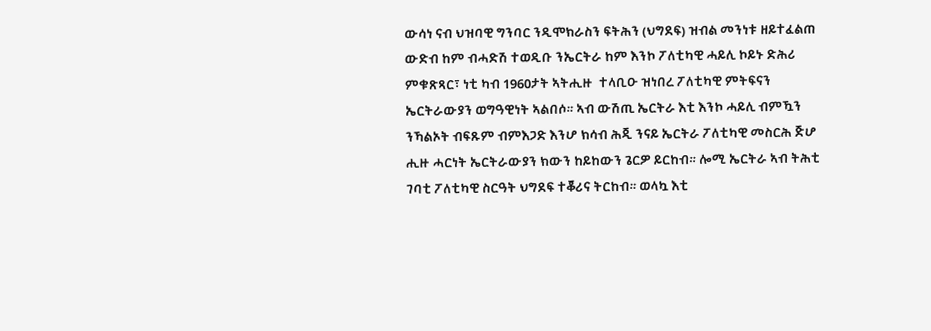ውሳነ ናብ ህዝባዊ ግንባር ንዲሞክራስን ፍትሕን (ህግደፍ) ዝብል መንነቱ ዘይተፈልጠ ውድብ ከም ብሓድሽ ተወዲቡ ንኤርትራ ከም እንኮ ፖለቲካዊ ሓይሊ ኮይኑ ድሕሪ ምቁጽጻር፣ ነቲ ካብ 1960ታት ኣትሒዙ  ተላቢዑ ዝነበረ ፖለቲካዊ ምትፍናን ኤርትራውያን ወግዓዊነት ኣልበሶ። ኣብ ውሽጢ ኤርትራ እቲ እንኮ ሓይሊ ብምዃን ንኻልኦት ብፍጹም ብምእጋድ እንሆ ክሳብ ሕጂ ንናይ ኤርትራ ፖለቲካዊ መስርሕ ጅሆ ሒዙ ሓርነት ኤርትራውያን ክውን ከይከውን ጌርዎ ይርከብ። ሎሚ ኤርትራ ኣብ ትሕቲ ገባቲ ፖለቲካዊ ስርዓት ህግደፍ ተቖሪና ትርከብ። ወላኳ እቲ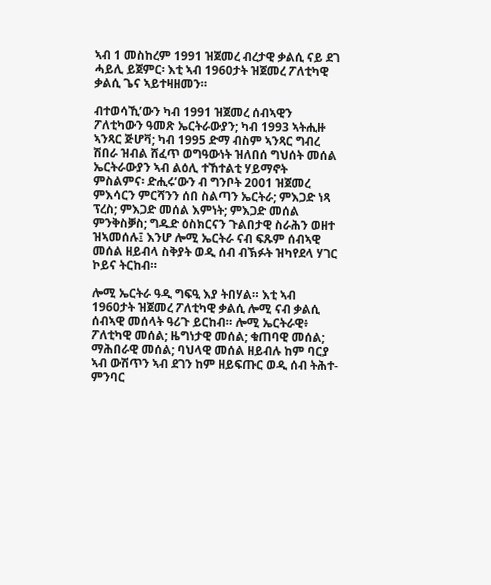ኣብ 1 መስከረም 1991 ዝጀመረ ብረታዊ ቃልሲ ናይ ደገ ሓይሊ ይጀምር፡ እቲ ኣብ 1960ታት ዝጀመረ ፖለቲካዊ ቃልሲ ጌና ኣይተዛዘመን።

ብተወሳኺ’ውን ካብ 1991 ዝጀመረ ሰብኣዊን ፖለቲካውን ዓመጽ ኤርትራውያን; ካብ 1993 ኣትሒዙ ኣንጻር ጅሆቫ; ካብ 1995 ድማ ብስም ኣንጻር ግብረ ሽበራ ዝብል ሸፈጥ ወግዓውነት ዝለበሰ ግህሰት መሰል ኤርትራውያን ኣብ ልዕሊ ተኸተልቲ ሃይማኖት ምስልምና፡ ድሒሩ’ውን ብ ግንቦት 2001 ዝጀመረ ምእሳርን ምርሻንን ሰበ ስልጣን ኤርትራ; ምእጋድ ነጻ ፕረስ; ምእጋድ መሰል እምነት; ምእጋድ መሰል ምንቅስቓስ; ግዱድ ዕስክርናን ጉልበታዊ ስራሕን ወዘተ ዝኣመሰሉ፤ እንሆ ሎሚ ኤርትራ ናብ ፍጹም ሰብኣዊ መሰል ዘይብላ ስቅያት ወዲ ሰብ ብኽፉት ዝካየደላ ሃገር ኮይና ትርከብ።

ሎሚ ኤርትራ ዓዲ ግፍዒ እያ ትበሃል። እቲ ኣብ 1960ታት ዝጀመረ ፖለቲካዊ ቃልሲ ሎሚ ናብ ቃልሲ ሰብኣዊ መሰላት ዓሪጉ ይርከብ። ሎሚ ኤርትራዊ፥  ፖለቲካዊ መሰል; ዜግነታዊ መሰል; ቁጠባዊ መሰል; ማሕበራዊ መሰል; ባህላዊ መሰል ዘይብሉ ከም ባርያ ኣብ ውሽጥን ኣብ ደገን ከም ዘይፍጡር ወዲ ሰብ ትሕተ-ምንባር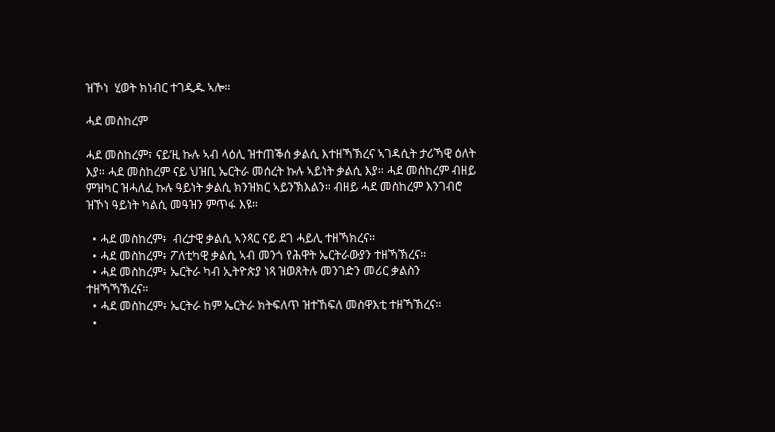ዝኾነ  ሂወት ክነብር ተገዲዱ ኣሎ።

ሓደ መስከረም

ሓደ መስከረም፣ ናይ’ዚ ኩሉ ኣብ ላዕሊ ዝተጠቕሰ ቃልሲ እተዘኻኽረና ኣገዳሲት ታሪኻዊ ዕለት እያ። ሓደ መስከረም ናይ ህዝቢ ኤርትራ መሰረት ኩሉ ኣይነት ቃልሲ እያ። ሓደ መስከረም ብዘይ ምዝካር ዝሓለፈ ኩሉ ዓይነት ቃልሲ ክንዝክር ኣይንኽእልን። ብዘይ ሓደ መስከረም እንገብሮ ዝኾነ ዓይነት ካልሲ መዓዝን ምጥፋ እዩ።

  • ሓደ መስከረም፥  ብረታዊ ቃልሲ ኣንጻር ናይ ደገ ሓይሊ ተዘኻክረና።
  • ሓደ መስከረም፥ ፖለቲካዊ ቃልሲ ኣብ መንጎ የሕዋት ኤርትራውያን ተዘኻኽረና።
  • ሓደ መስከረም፥ ኤርትራ ካብ ኢትዮጵያ ነጻ ዝወጸትሉ መንገድን መሪር ቃልስን ተዘኻኻኽረና።
  • ሓደ መስከረም፥ ኤርትራ ከም ኤርትራ ክትፍለጥ ዝተኸፍለ መስዋእቲ ተዘኻኽረና።
  •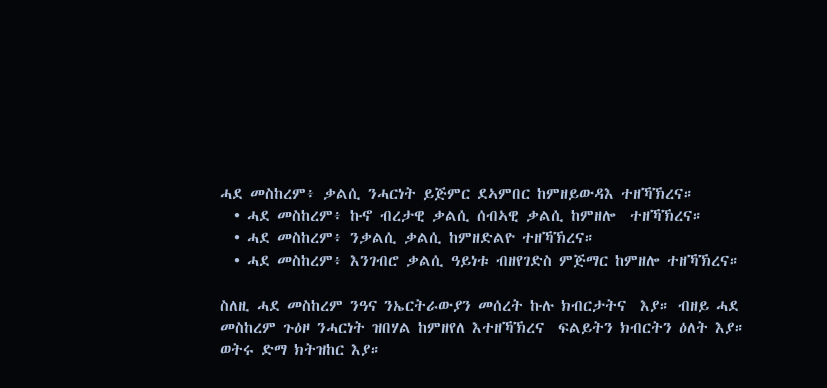ሓደ መስከረም፥ ቃልሲ ንሓርነት ይጅምር ደኣምበር ከምዘይውዳእ ተዘኻኽረና።
  • ሓደ መስከረም፥ ኩኖ ብረታዊ ቃልሲ ሰብኣዊ ቃልሲ ከምዘሎ  ተዘኻኽረና።
  • ሓደ መስከረም፥ ንቃልሲ ቃልሲ ከምዘድልዮ ተዘኻኽረና።
  • ሓደ መስከረም፥ እንገብሮ ቃልሲ ዓይነቱ ብዘየገድስ ምጅማር ከምዘሎ ተዘኻኽረና።

ስለዚ ሓደ መስከረም ንዓና ንኤርትራውያን መሰረት ኩሉ ክብርታትና  እያ። ብዘይ ሓደ መስከረም ጉዕዞ ንሓርነት ዝበሃል ከምዘየለ እተዘኻኽረና  ፍልይትን ክብርትን ዕለት እያ። ወትሩ ድማ ክትዝከር እያ።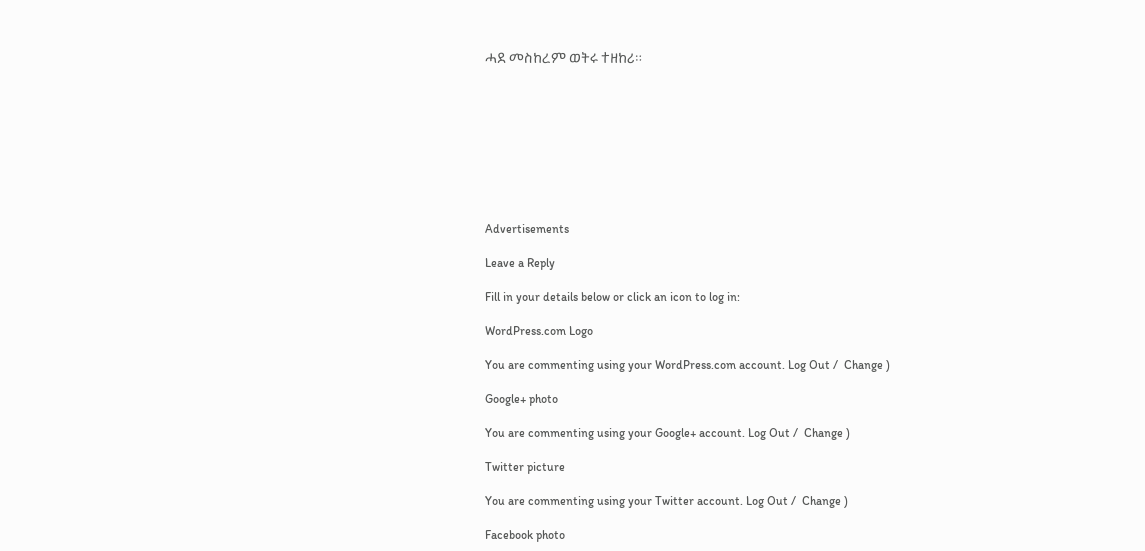ሓደ መስከረም ወትሩ ተዘከሪ።









Advertisements

Leave a Reply

Fill in your details below or click an icon to log in:

WordPress.com Logo

You are commenting using your WordPress.com account. Log Out /  Change )

Google+ photo

You are commenting using your Google+ account. Log Out /  Change )

Twitter picture

You are commenting using your Twitter account. Log Out /  Change )

Facebook photo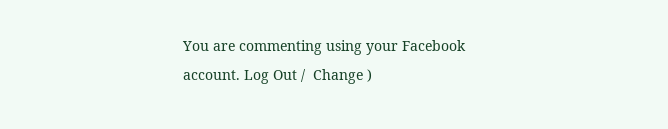You are commenting using your Facebook account. Log Out /  Change )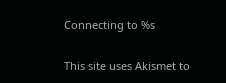Connecting to %s

This site uses Akismet to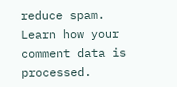reduce spam. Learn how your comment data is processed.